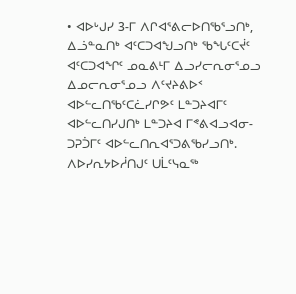• ᐊᐅᒡᒍᓯ 3-ᒥ ᐱᒋᐊᕐᕕᓕᐅᑎᖃᕐᓗᑎᒃ, ᐃᓘᓐᓇᑎᒃ ᐊᑦᑕᑐᐊᖑᓗᑎᒃ ᖃᖓᑦᑕᔫᑦ ᐊᑦᑕᑐᐊᖏᑦ ᓄᓇᕕᒻᒥ ᐃᓗᓯᓕᕆᓂᕐᓄᓗ ᐃᓄᓕᕆᓂᕐᓄᓗ ᐱᑦᔪᔨᕕᐅᑉ ᐊᐅᓪᓚᑎᖃᑦᑕᓛᓯᒋᕗᑦ ᒪᓐᑐᔨᐊᒥᑦ ᐊᐅᓪᓚᑎᓯᒍᑎᒃ ᒪᓐᑐᔨᐊ ᒥᕝᕕᐊᓗᐊᓂ-ᑐᕈᑑᒥᑦ ᐊᐅᓪᓚᑎᕆᐊᕐᑐᕕᖃᓯᓗᑎᒃ. ᐱᐅᓯᕆᔭᐅᓲᑎᒍᑦ ᑌᒫᑦᓭᓇᖅ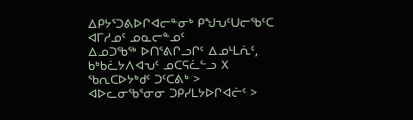ᐃᑭᔭᕐᑐᕕᐅᒋᐊᓕᓐᓂᒃ ᑭᖑᕃᑦᑌᓕᖃᑦᑕ
ᐊᒥᓱᓄᑦ ᓄᓇᓕᓐᓄᑦ
ᐃᓄᑐᖃᖅ ᐅᑎᕐᕕᒋᓗᒋᑦ ᐃᓄᒻᒪᕇᑦ, ᑲᒃᑲᓛᔭᐱᐊᕃᑦ ᓄᑕᕋᓛᓪᓗ X
ᕐᑲᕆᑕᐅᔭᒃᑯᑦ ᑐᑦᑕᕕᒃ > ᐊᐅᓚᓂᖃᕐᓂᓂ ᑐᑭᓯᒪᔭᐅᒋᐊᓖᑦ >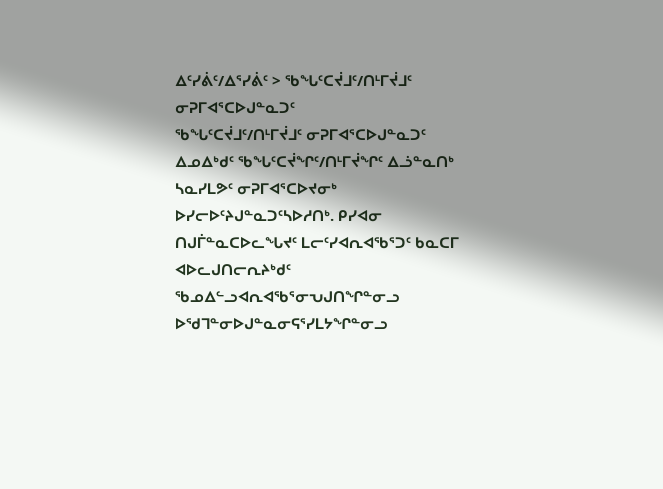ᐃᑦᓯᕖᑦ/ᐃᕐᓯᕖᑦ > ᖃᖓᑦᑕᔫᒧᑦ/ᑎᒻᒥᔫᒧᑦ ᓂᕈᒥᐊᕐᑕᐅᒍᓐᓇᑐᑦ
ᖃᖓᑦᑕᔫᒧᑦ/ᑎᒻᒥᔫᒧᑦ ᓂᕈᒥᐊᕐᑕᐅᒍᓐᓇᑐᑦ
ᐃᓄᐃᒃᑯᑦ ᖃᖓᑦᑕᔫᖏᑦ/ᑎᒻᒥᔫᖏᑦ ᐃᓘᓐᓇᑎᒃ ᓴᓇᓯᒪᕗᑦ ᓂᕈᒥᐊᕐᑕᐅᔪᓂᒃ ᐅᓯᓕᐅᑦᔨᒍᓐᓇᑐᑦᓴᐅᓱᑎᒃ. ᑭᓯᐊᓂ ᑎᒍᒦᓐᓇᑕᐅᓚᖓᔪᑦ ᒪᓕᑦᓯᐊᕆᐊᖃᕐᑐᑦ ᑲᓇᑕᒥ ᐊᐅᓚᒍᑎᓕᕆᔨᒃᑯᑦ ᖃᓄᐃᓪᓗᐊᕆᐊᖃᕐᓂᕃᒍᑎᖏᓐᓂᓗ ᐅᖁᒣᓐᓂᐅᒍᓐᓇᓂᕋᕐᓯᒪᔭᖏᓐᓂᓗ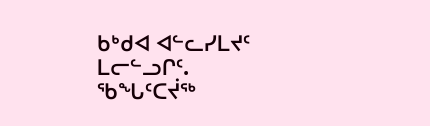ᑲᒃᑯᐊ ᐊᓪᓚᓯᒪᔪᑦ ᒪᓕᓪᓗᒋᑦ.
ᖃᖓᑦᑕᔫᖅ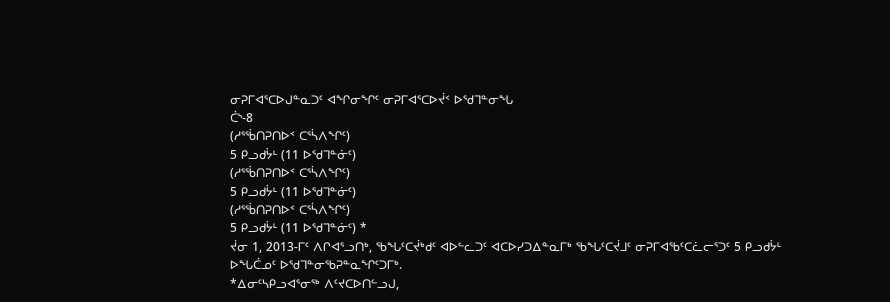ᓂᕈᒥᐊᕐᑕᐅᒍᓐᓇᑐᑦ ᐊᖏᓂᖏᑦ ᓂᕈᒥᐊᕐᑕᐅᔫᑉ ᐅᖁᒣᓐᓂᖓ
ᑖᔅ-8
(ᓱᕐᖄᑎᕈᑎᐅᑉ ᑕᕐᓵᐱᖏᑦ)
5 ᑭᓗᑯᔮᒻ (11 ᐅᖁᒣᓐᓃᑦ)
(ᓱᕐᖄᑎᕈᑎᐅᑉ ᑕᕐᓵᐱᖏᑦ)
5 ᑭᓗᑯᔮᒻ (11 ᐅᖁᒣᓐᓃᑦ)
(ᓱᕐᖄᑎᕈᑎᐅᑉ ᑕᕐᓵᐱᖏᑦ)
5 ᑭᓗᑯᔮᒻ (11 ᐅᖁᒣᓐᓃᑦ) *
ᔫᓂ 1, 2013-ᒥᑦ ᐱᒋᐊᕐᓗᑎᒃ, ᖃᖓᑦᑕᔫᒃᑯᑦ ᐊᐅᓪᓚᑐᑦ ᐊᑕᐅᓯᑐᐃᓐᓇᒥᒃ ᖃᖓᑦᑕᔫᒧᑦ ᓂᕈᒥᐊᖃᑦᑕᓛᓕᕐᑐᑦ 5 ᑭᓗᑯᔮᒻ ᐅᖓᑖᓄᑦ ᐅᖁᒣᓐᓂᖃᕈᓐᓇᖏᑦᑐᒥᒃ.
*ᐃᓂᑦᓴᑭᓗᐊᕐᓂᖅ ᐱᑦᔪᑕᐅᑎᓪᓗᒍ,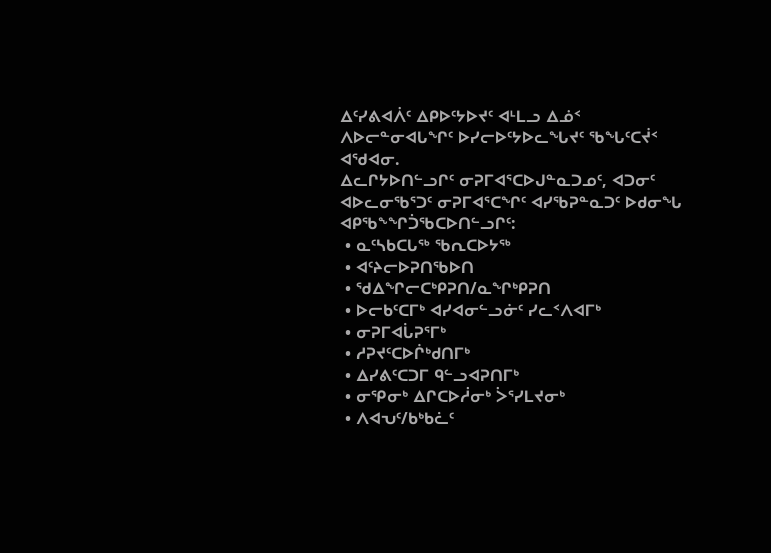ᐃᑦᓯᕕᐊᐲᑦ ᐃᑭᐅᑦᔭᐅᔪᑦ ᐊᒻᒪᓗ ᐃᓅᑉ ᐱᐅᓕᓐᓂᐊᒐᖏᑦ ᐅᓯᓕᐅᑦᔭᐅᓚᖓᔪᑦ ᖃᖓᑦᑕᔫᑉ ᐊᖁᐊᓂ.
ᐃᓚᒋᔭᐅᑎᓪᓗᒋᑦ ᓂᕈᒥᐊᕐᑕᐅᒍᓐᓇᑐᓄᑦ, ᐊᑐᓂᑦ ᐊᐅᓚᓂᖃᕐᑐᑦ ᓂᕈᒥᐊᕐᑕᖏᑦ ᐊᓯᖃᕈᓐᓇᑐᑦ ᐅᑯᓂᖓ ᐊᑭᖃᖕᖏᑑᖃᑕᐅᑎᓪᓗᒋᑦ:
 • ᓇᑦᓴᑲᑕᒐᖅ ᖃᕆᑕᐅᔭᖅ
 • ᐊᑦᔨᓕᐅᕈᑎᖃᐅᑎ
 • ᖁᐃᖏᓕᑕᒃᑭᕈᑎ/ᓇᖏᒃᑭᕈᑎ
 • ᐅᓕᑲᑦᑕᒥᒃ ᐊᓯᐊᓂᓪᓗᓃᑦ ᓯᓚᑉᐱᐊᒥᒃ
 • ᓂᕈᒥᐊᒑᕈᕐᒥᒃ
 • ᓱᕈᔪᑦᑕᐅᒌᒃᑯᑎᒥᒃ
 • ᐃᓯᕕᑦᑕᑐᒥ ᑫᓪᓗᐊᕈᑎᒥᒃ
 • ᓂᕿᓂᒃ ᐃᒋᑕᐅᓲᓂᒃ ᐴᕐᓯᒪᔪᓂᒃ
 • ᐱᐊᕃᑦ/ᑲᒃᑲᓛᑦ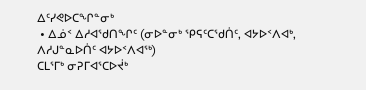ᐃᑦᓯᕙᐅᑕᖏᓐᓂᒃ
 • ᐃᓅᑉ ᐃᓱᐊᖁᑎᖏᑦ (ᓂᐅᓐᓂᒃ ᕿᕋᑦᑕᖁᑏᑦ, ᐊᔭᐅᑉᐱᐊᒃ, ᐱᓱᒍᓐᓇᐅᑏᑦ ᐊᔭᐅᑉᐱᐊᖅ)
ᑕᒪᕐᒥᒃ ᓂᕈᒥᐊᕐᑕᐅᔫᒃ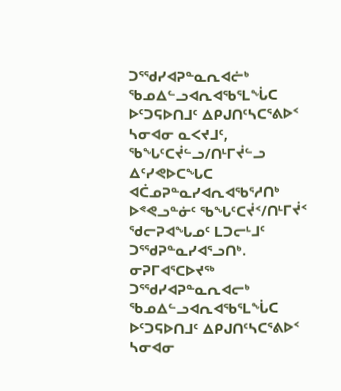ᑐᕐᖁᓯᐊᕈᓐᓇᕆᐊᓖᒃ ᖃᓄᐃᓪᓗᐊᕆᐊᖃᕐᒪᖔᑕ ᐅᑦᑐᕋᐅᑎᒧᑦ ᐃᑭᒍᑎᑦᓴᑕᕐᕕᐅᑉ ᓴᓂᐊᓂ ᓇᐸᔪᒧᑦ, ᖃᖓᑦᑕᔫᓪᓗ/ᑎᒻᒥᔫᓪᓗ ᐃᑦᓯᕙᐅᑕᖓᑕ ᐊᑖᓄᕈᓐᓇᓯᐊᕆᐊᖃᕐᓱᑎᒃ ᐅᕝᕙᓗᓐᓃᑦ ᖃᖓᑦᑕᔫᑉ/ᑎᒻᒥᔫᑉ ᖁᓕᕈᐊᖓᓄᑦ ᒪᑐᓕᒻᒧᑦ ᑐᕐᖁᕈᓐᓇᓯᐊᕐᓗᑎᒃ.
ᓂᕈᒥᐊᕐᑕᐅᔪᖅ ᑐᕐᖁᓯᐊᕈᓐᓇᕆᐊᓕᒃ ᖃᓄᐃᓪᓗᐊᕆᐊᖃᕐᒪᖔᑕ ᐅᑦᑐᕋᐅᑎᒧᑦ ᐃᑭᒍᑎᑦᓴᑕᕐᕕᐅᑉ ᓴᓂᐊᓂ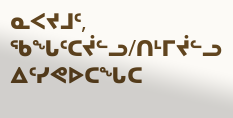ᓇᐸᔪᒧᑦ, ᖃᖓᑦᑕᔫᓪᓗ/ᑎᒻᒥᔫᓪᓗ ᐃᑦᓯᕙᐅᑕᖓᑕ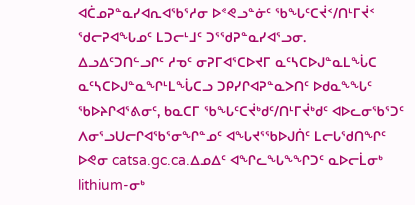ᐊᑖᓄᕈᓐᓇᓯᐊᕆᐊᖃᕐᓱᓂ ᐅᕝᕙᓗᓐᓃᑦ ᖃᖓᑦᑕᔫᑉ/ᑎᒻᒥᔫᑉ ᖁᓕᕈᐊᖓᓄᑦ ᒪᑐᓕᒻᒧᑦ ᑐᕐᖁᕈᓐᓇᓯᐊᕐᓗᓂ.
ᐃᓗᐃᑦᑐᑎᓪᓗᒋᑦ ᓱᓀᑦ ᓂᕈᒥᐊᕐᑕᐅᔪᒥ ᓇᑦᓴᑕᐅᒍᓐᓇᒪᖔᑕ ᓇᑦᓴᑕᐅᒍᓐᓇᖏᒻᒪᖔᑕᓗ ᑐᑭᓯᒋᐊᕈᓐᓇᐳᑎᑦ ᐅᑯᓇᖕᖓᑦ ᖃᐅᔨᒋᐊᕐᕕᓂᑦ, ᑲᓇᑕᒥ ᖃᖓᑦᑕᔫᒃᑯᑦ/ᑎᒻᒥᔫᒃᑯᑦ ᐊᐅᓚᓂᖃᕐᑐᑦ ᐱᓂᕐᓗᑌᓕᒋᐊᖃᕐᓂᖏᓐᓄᑦ ᐊᖓᔪᕐᖃᐅᒍᑏᑦ ᒪᓕᒐᖁᑎᖏᑦ ᐅᕙᓂ catsa.gc.ca.ᐃᓄᐃᑦ ᐊᖏᓚᖓᖕᖏᑐᑦ ᓇᐅᓕᒫᓂᒃ lithium-ᓂᒃ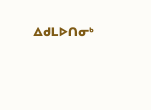ᐃᑯᒪᐅᑎᓂᒃ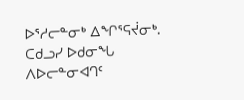ᐅᕐᓱᓕᓐᓂᒃ ᐃᖏᕐᕋᔫᓂᒃ. ᑕᑯᓗᓯ ᐅᑯᓂᖓ ᐱᐅᓕᓐᓂᐊᒉᑦ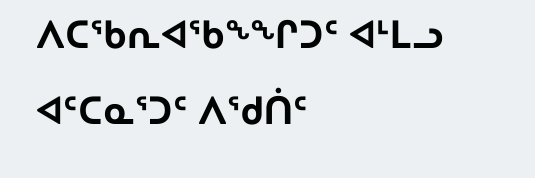ᐱᑕᖃᕆᐊᖃᖕᖏᑐᑦ ᐊᒻᒪᓗ ᐊᑦᑕᓇᕐᑐᑦ ᐱᖁᑏᑦ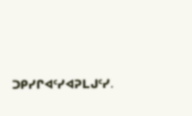ᑐᑭᓯᒋᐊᑦᓯᐊᕈᒪᒍᑦᓯ.